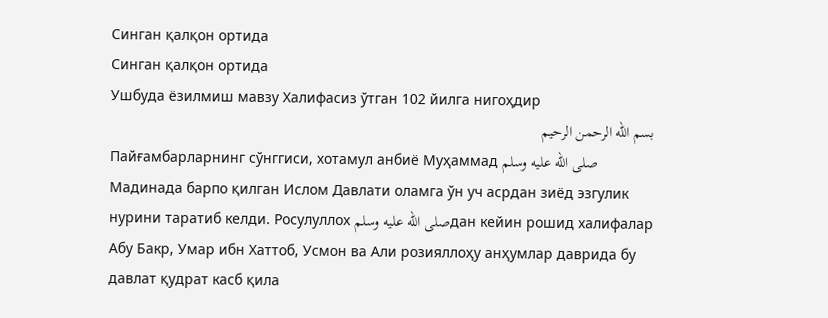Синган қалқон ортида
Синган қалқон ортида
Ушбуда ёзилмиш мавзу Халифасиз ўтган 102 йилга нигоҳдир
بسم الله الرحمن الرحيم
Пайғамбарларнинг сўнггиси, хотамул анбиё Муҳаммад صلى الله عليه وسلم Мадинада барпо қилган Ислом Давлати оламга ўн уч асрдан зиёд эзгулик нурини таратиб келди. Росулуллох صلى الله عليه وسلمдан кейин рошид халифалар Абу Бакр, Умар ибн Хаттоб, Усмон ва Али розияллоҳу анҳумлар даврида бу давлат қудрат касб қила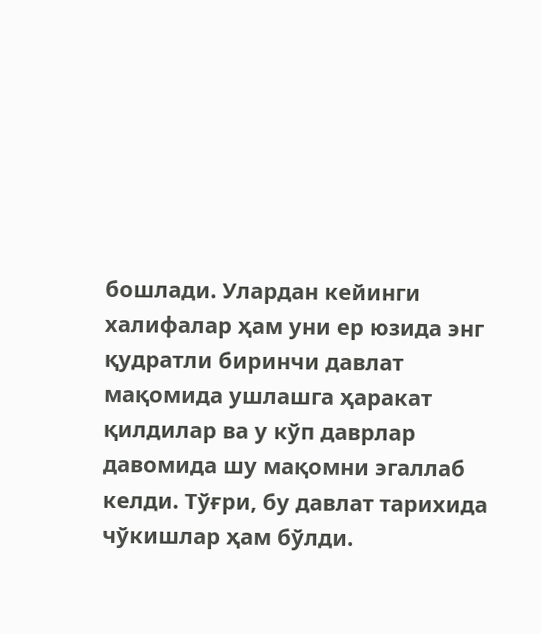бошлади. Улардан кейинги халифалар ҳам уни ер юзида энг қудратли биринчи давлат мақомида ушлашга ҳаракат қилдилар ва у кўп даврлар давомида шу мақомни эгаллаб келди. Тўғри, бу давлат тарихида чўкишлар ҳам бўлди.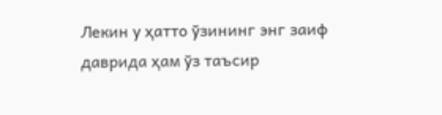Лекин у ҳатто ўзининг энг заиф даврида ҳам ўз таъсир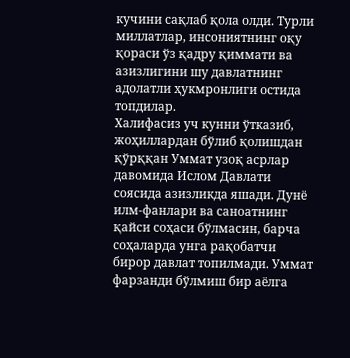кучини сақлаб қола олди. Турли миллатлар, инсониятнинг оқу қораси ўз қадру қиммати ва азизлигини шу давлатнинг адолатли ҳукмронлиги остида топдилар.
Халифасиз уч кунни ўтказиб, жоҳиллардан бўлиб қолишдан қўрққан Уммат узоқ асрлар давомида Ислом Давлати соясида азизликда яшади. Дунё илм-фанлари ва саноатнинг қайси соҳаси бўлмасин, барча соҳаларда унга рақобатчи бирор давлат топилмади. Уммат фарзанди бўлмиш бир аёлга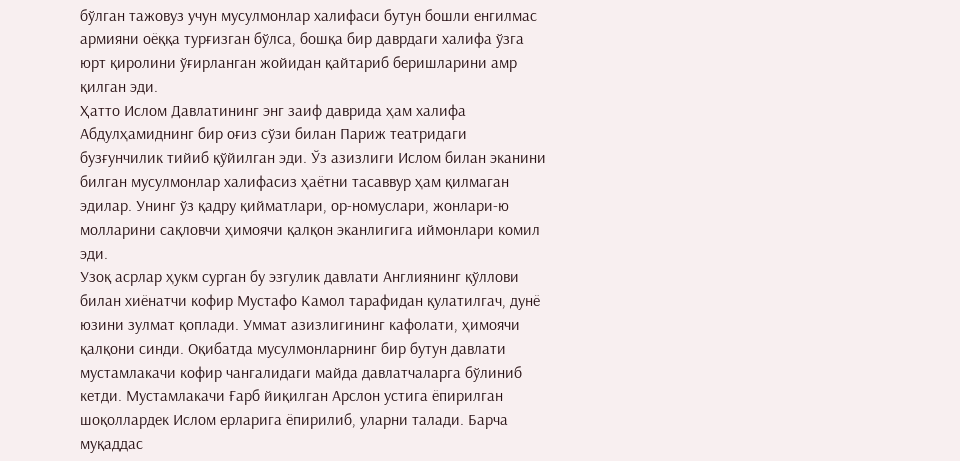бўлган тажовуз учун мусулмонлар халифаси бутун бошли енгилмас армияни оёққа турғизган бўлса, бошқа бир даврдаги халифа ўзга юрт қиролини ўғирланган жойидан қайтариб беришларини амр қилган эди.
Ҳатто Ислом Давлатининг энг заиф даврида ҳам халифа Абдулҳамиднинг бир оғиз сўзи билан Париж театридаги бузғунчилик тийиб қўйилган эди. Ўз азизлиги Ислом билан эканини билган мусулмонлар халифасиз ҳаётни тасаввур ҳам қилмаган эдилар. Унинг ўз қадру қийматлари, ор-номуслари, жонлари-ю молларини сақловчи ҳимоячи қалқон эканлигига иймонлари комил эди.
Узоқ асрлар ҳукм сурган бу эзгулик давлати Англиянинг қўллови билан хиёнатчи кофир Мустафо Камол тарафидан қулатилгач, дунё юзини зулмат қоплади. Уммат азизлигининг кафолати, ҳимоячи қалқони синди. Оқибатда мусулмонларнинг бир бутун давлати мустамлакачи кофир чангалидаги майда давлатчаларга бўлиниб кетди. Мустамлакачи Ғарб йиқилган Арслон устига ёпирилган шоқоллардек Ислом ерларига ёпирилиб, уларни талади. Барча муқаддас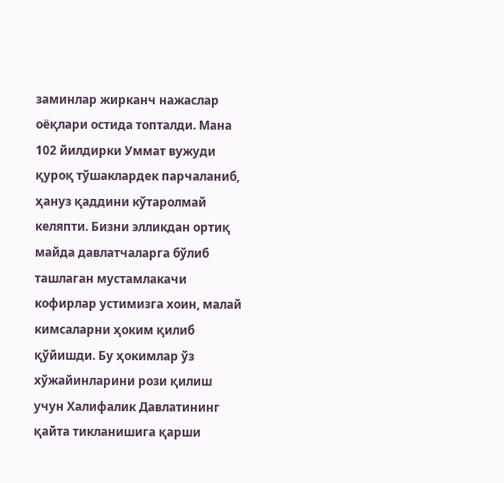заминлар жирканч нажаслар оёқлари остида топталди. Мана 102 йилдирки Уммат вужуди қуроқ тўшаклардек парчаланиб, ҳануз қаддини кўтаролмай келяпти. Бизни элликдан ортиқ майда давлатчаларга бўлиб ташлаган мустамлакачи кофирлар устимизга хоин, малай кимсаларни ҳоким қилиб қўйишди. Бу ҳокимлар ўз хўжайинларини рози қилиш учун Халифалик Давлатининг қайта тикланишига қарши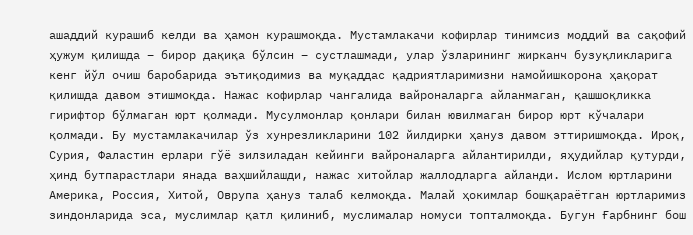ашаддий курашиб келди ва ҳамон курашмоқда. Мустамлакачи кофирлар тинимсиз моддий ва сақофий ҳужум қилишда – бирор дақиқа бўлсин – сустлашмади, улар ўзларининг жирканч бузуқликларига кенг йўл очиш баробарида эътиқодимиз ва муқаддас қадриятларимизни намойишкорона ҳақорат қилишда давом этишмоқда. Нажас кофирлар чангалида вайроналарга айланмаган, қашшоқликка гирифтор бўлмаган юрт қолмади. Мусулмонлар қонлари билан ювилмаган бирор юрт кўчалари қолмади. Бу мустамлакачилар ўз хунрезликларини 102 йилдирки ҳануз давом эттиришмоқда. Ироқ, Сурия, Фаластин ерлари гўё зилзиладан кейинги вайроналарга айлантирилди, яҳудийлар қутурди, ҳинд бутпарастлари янада ваҳшийлашди, нажас хитойлар жаллодларга айланди. Ислом юртларини Америка, Россия, Хитой, Оврупа ҳануз талаб келмоқда. Малай ҳокимлар бошқараётган юртларимиз зиндонларида эса, муслимлар қатл қилиниб, муслималар номуси топталмоқда. Бугун Ғарбнинг бош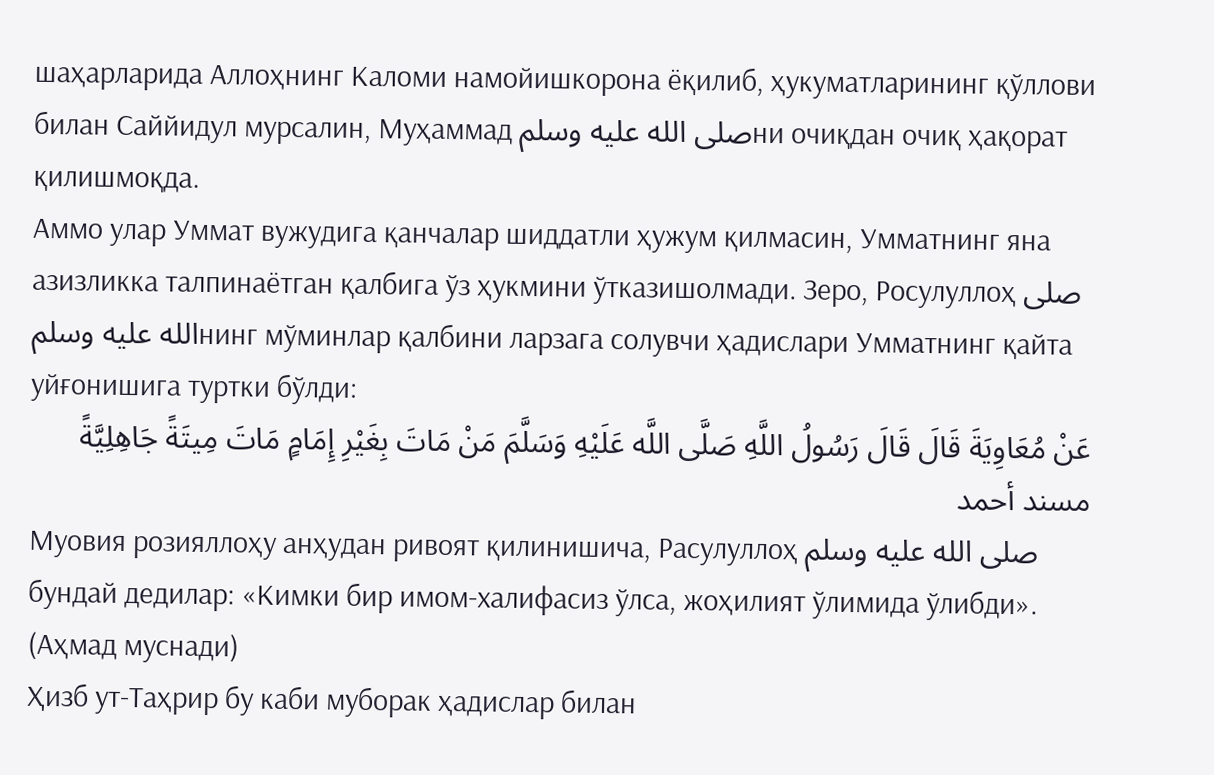шаҳарларида Аллоҳнинг Каломи намойишкорона ёқилиб, ҳукуматларининг қўллови билан Саййидул мурсалин, Муҳаммад صلى الله عليه وسلمни очиқдан очиқ ҳақорат қилишмоқда.
Аммо улар Уммат вужудига қанчалар шиддатли ҳужум қилмасин, Умматнинг яна азизликка талпинаётган қалбига ўз ҳукмини ўтказишолмади. Зеро, Росулуллоҳ صلى الله عليه وسلمнинг мўминлар қалбини ларзага солувчи ҳадислари Умматнинг қайта уйғонишига туртки бўлди:
عَنْ مُعَاوِيَةَ قَالَ قَالَ رَسُولُ اللَّهِ صَلَّى اللَّه عَلَيْهِ وَسَلَّمَ مَنْ مَاتَ بِغَيْرِ إِمَامٍ مَاتَ مِيتَةً جَاهِلِيَّةً مسند أحمد
Муовия розияллоҳу анҳудан ривоят қилинишича, Расулуллоҳ صلى الله عليه وسلم бундай дедилар: «Кимки бир имом-халифасиз ўлса, жоҳилият ўлимида ўлибди». (Аҳмад муснади)
Ҳизб ут-Таҳрир бу каби муборак ҳадислар билан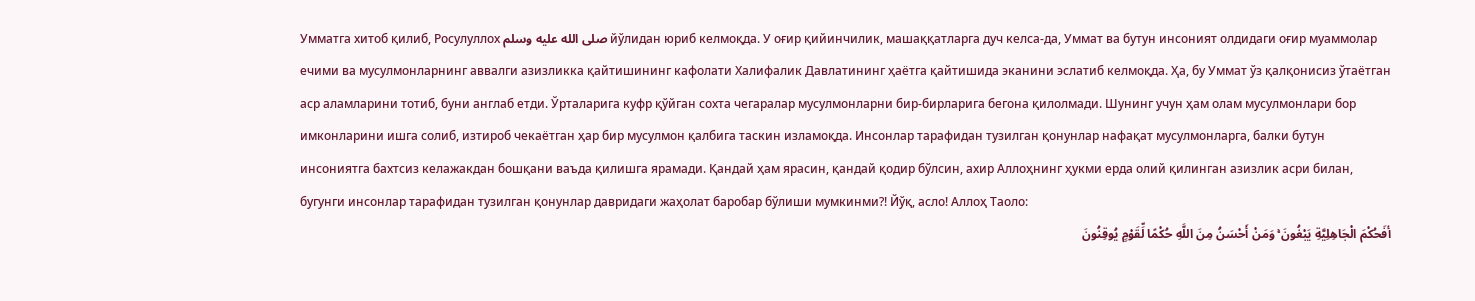Умматга хитоб қилиб, Росулуллох صلى الله عليه وسلم йўлидан юриб келмоқда. У оғир қийинчилик, машаққатларга дуч келса-да, Уммат ва бутун инсоният олдидаги оғир муаммолар ечими ва мусулмонларнинг аввалги азизликка қайтишининг кафолати Халифалик Давлатининг ҳаётга қайтишида эканини эслатиб келмоқда. Ҳа, бу Уммат ўз қалқонисиз ўтаётган аср аламларини тотиб, буни англаб етди. Ўрталарига куфр қўйган сохта чегаралар мусулмонларни бир-бирларига бегона қилолмади. Шунинг учун ҳам олам мусулмонлари бор имконларини ишга солиб, изтироб чекаётган ҳар бир мусулмон қалбига таскин изламоқда. Инсонлар тарафидан тузилган қонунлар нафақат мусулмонларга, балки бутун инсониятга бахтсиз келажакдан бошқани ваъда қилишга ярамади. Қандай ҳам ярасин, қандай қодир бўлсин, ахир Аллоҳнинг ҳукми ерда олий қилинган азизлик асри билан, бугунги инсонлар тарафидан тузилган қонунлар давридаги жаҳолат баробар бўлиши мумкинми?! Йўқ, асло! Аллоҳ Таоло:
أفَحُكْمَ الْجَاهِلِيَّةِ يَبْغُونَ ۚ وَمَنْ أَحْسَنُ مِنَ اللَّهِ حُكْمًا لِّقَوْمٍ يُوقِنُونَ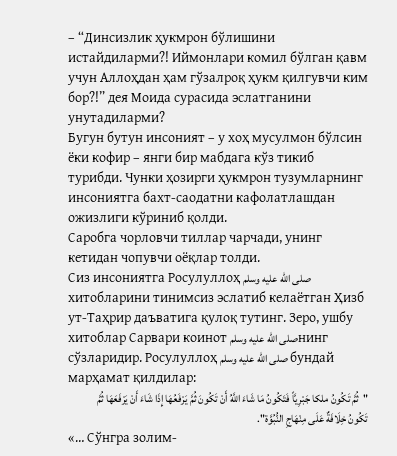– “Динсизлик ҳукмрон бўлишини истайдиларми?! Иймонлари комил бўлган қавм учун Аллоҳдан ҳам гўзалроқ ҳукм қилгувчи ким бор?!” дея Моида сурасида эслатганини унутадиларми?
Бугун бутун инсоният – у хоҳ мусулмон бўлсин ёки кофир – янги бир мабдага кўз тикиб турибди. Чунки ҳозирги ҳукмрон тузумларнинг инсониятга бахт-саодатни кафолатлашдан ожизлиги кўриниб қолди.
Саробга чорловчи тиллар чарчади, унинг кетидан чопувчи оёқлар толди.
Сиз инсониятга Росулуллоҳ صلى الله عليه وسلم хитобларини тинимсиз эслатиб келаётган Ҳизб ут-Таҳрир даъватига қулоқ тутинг. Зеро, ушбу хитоблар Сарвари коинот صلى الله عليه وسلمнинг сўзларидир. Росулуллоҳ صلى الله عليه وسلم бундай марҳамат қилдилар:
"ثُمَّ تَكُونُ ملكا جَبْرِيَّاً فَتَكُونُ مَا شَاءَ اللَّهُ أَنْ تَكُونَ ثُمَّ يَرْفَعُهَا إِذَا شَاءَ أَنْ يَرْفَعَهَا ثُمَّ تَكُونُ خِلَافَةٌ عَلَى مِنْهَاجِ النُّبُوَّة".
«… Сўнгра золим-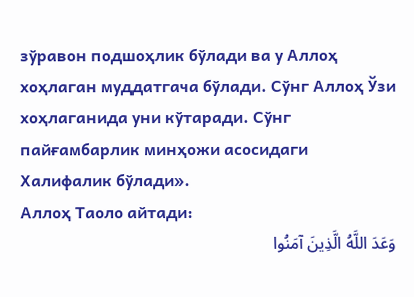зўравон подшоҳлик бўлади ва у Аллоҳ хоҳлаган муддатгача бўлади. Сўнг Аллоҳ Ўзи хоҳлаганида уни кўтаради. Сўнг пайғамбарлик минҳожи асосидаги Халифалик бўлади».
Аллоҳ Таоло айтади:
وَعَدَ اللَّهُ الَّذِينَ آمَنُوا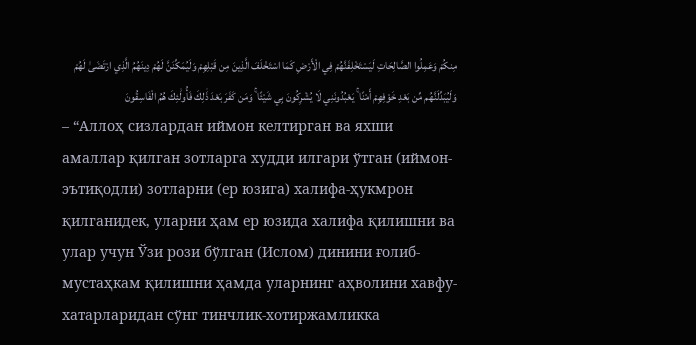مِنكُمْ وَعَمِلُوا الصَّالِحَاتِ لَيَسْتَخْلِفَنَّهُمْ فِي الْأَرْضِ كَمَا اسْتَخْلَفَ الَّذِينَ مِن قَبْلِهِمْ وَلَيُمَكِّنَنَّ لَهُمْ دِينَهُمُ الَّذِي ارْتَضَىٰ لَهُمْ وَلَيُبَدِّلَنَّهُم مِّن بَعْدِ خَوْفِهِمْ أَمْنًا ۚ يَعْبُدُونَنِي لَا يُشْرِكُونَ بِي شَيْئًا ۚ وَمَن كَفَرَ بَعْدَ ذَٰلِكَ فَأُولَٰئِكَ هُمُ الْفَاسِقُونَ
– “Аллоҳ сизлардан иймон келтирган ва яхши амаллар қилган зотларга худди илгари ўтган (иймон-эътиқодли) зотларни (ер юзига) халифа-ҳукмрон қилганидек, уларни ҳам ер юзида халифа қилишни ва улар учун Ўзи рози бўлган (Ислом) динини ғолиб-мустаҳкам қилишни ҳамда уларнинг аҳволини хавфу-хатарларидан сўнг тинчлик-хотиржамликка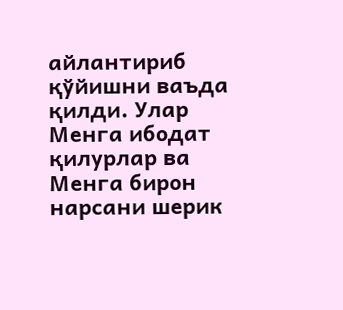айлантириб қўйишни ваъда қилди. Улар Менга ибодат қилурлар ва Менга бирон нарсани шерик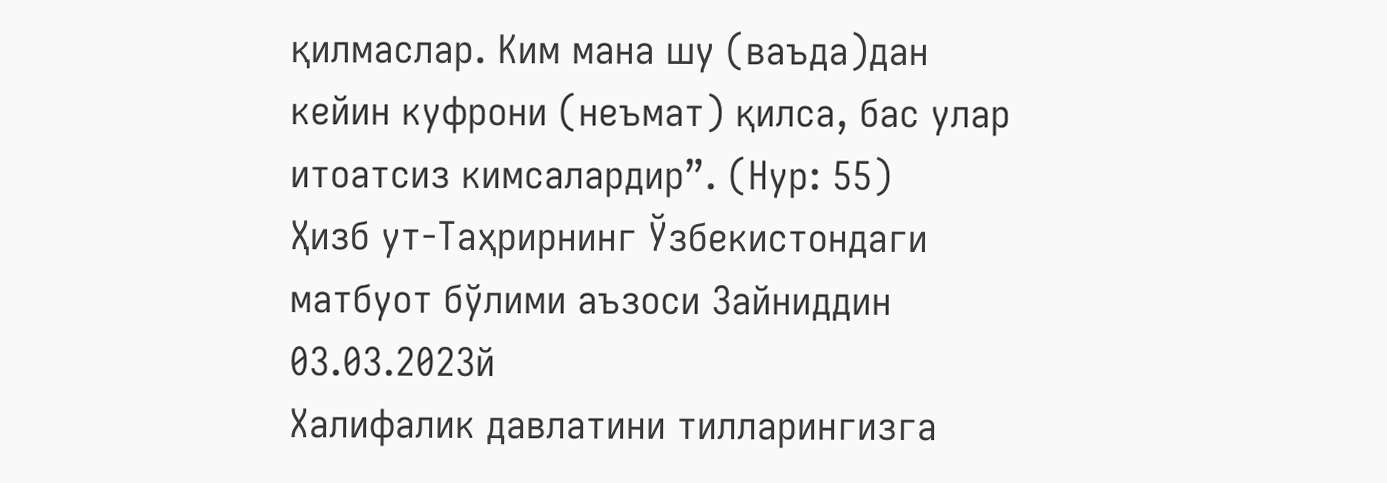қилмаслар. Ким мана шу (ваъда)дан кейин куфрони (неъмат) қилса, бас улар итоатсиз кимсалардир”. (Нур: 55)
Ҳизб ут-Таҳрирнинг Ўзбекистондаги матбуот бўлими аъзоси Зайниддин
03.03.2023й
Халифалик давлатини тилларингизга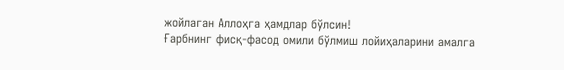жойлаган Аллоҳга ҳамдлар бўлсин!
Ғарбнинг фисқ-фасод омили бўлмиш лойиҳаларини амалга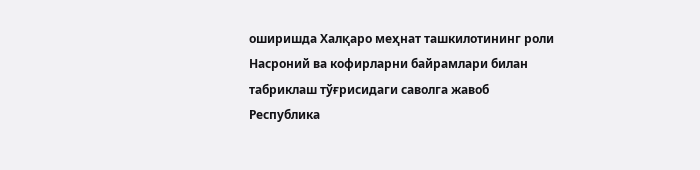оширишда Халқаро меҳнат ташкилотининг роли
Насроний ва кофирларни байрамлари билан табриклаш тўғрисидаги саволга жавоб
Республика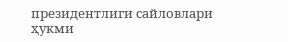президентлиги сайловлари ҳукми